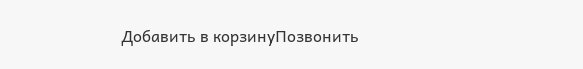Добавить в корзинуПозвонить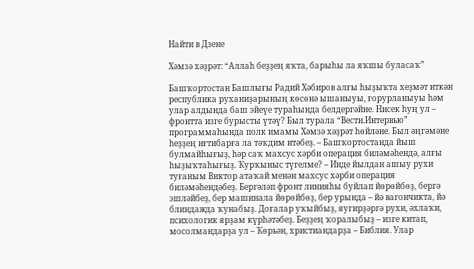Найти в Дзене

Хәмзә хәҙрәт: “Аллаһ беҙҙең яҡта, барыһы ла яҡшы буласаҡ”

Башҡортостан Башлығы Радий Хәбиров алғы һыҙыҡта хеҙмәт иткән республика руханиҙарының көсөнә ышаныуы, ғорурланыуы һәм улар алдында баш эйеүе тураһында белдергәйне. Нисек һуң ул – фронтта изге бурысты үтәү? Был турала “Вести.Интервью” программаһында полк имамы Хәмзә хәҙрәт һөйләне. Был әңгәмәне һеҙҙең иғтибарға ла тәҡдим итәбеҙ. – Башҡортостанда йыш булмайһығыҙ, һәр саҡ махсус хәрби операция биләмәһендә, алғы һыҙыҡтаһығыҙ. Ҡурҡыныс түгелме? – Инде йылдан ашыу рухи туғаным Виктор атаҡай менән махсус хәрби операция биләмәһендәбеҙ. Бергәләп фронт линияһы буйлап йөрөйбөҙ, бергә эшләйбеҙ, бер машинала йөрөйбөҙ, бер урында – йә вагончикта, йә блиндажда ҡунабыҙ. Доғалар уҡыйбыҙ, яугирҙәргә рухи, әхлаҡи, психологик ярҙам күрһәтәбеҙ. Беҙҙең ҡоралыбыҙ – изге китап, мосолмандарҙа ул – Ҡөрьән, христиандарҙа – Библия. Улар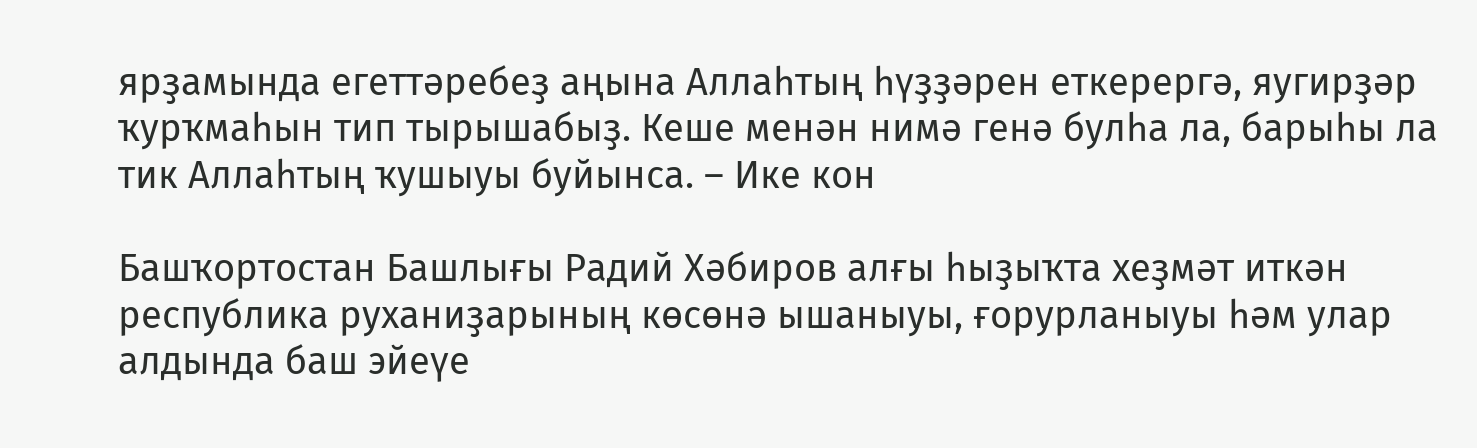ярҙамында егеттәребеҙ аңына Аллаһтың һүҙҙәрен еткерергә, яугирҙәр ҡурҡмаһын тип тырышабыҙ. Кеше менән нимә генә булһа ла, барыһы ла тик Аллаһтың ҡушыуы буйынса. – Ике кон

Башҡортостан Башлығы Радий Хәбиров алғы һыҙыҡта хеҙмәт иткән республика руханиҙарының көсөнә ышаныуы, ғорурланыуы һәм улар алдында баш эйеүе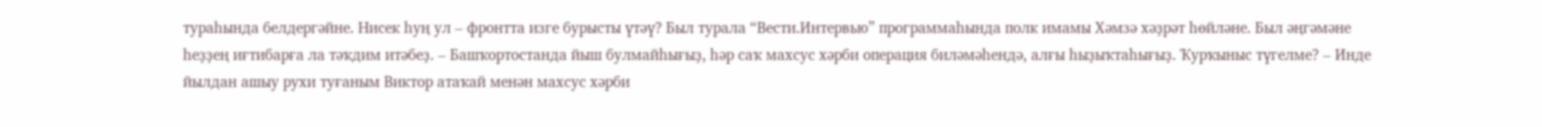тураһында белдергәйне. Нисек һуң ул – фронтта изге бурысты үтәү? Был турала “Вести.Интервью” программаһында полк имамы Хәмзә хәҙрәт һөйләне. Был әңгәмәне һеҙҙең иғтибарға ла тәҡдим итәбеҙ. – Башҡортостанда йыш булмайһығыҙ, һәр саҡ махсус хәрби операция биләмәһендә, алғы һыҙыҡтаһығыҙ. Ҡурҡыныс түгелме? – Инде йылдан ашыу рухи туғаным Виктор атаҡай менән махсус хәрби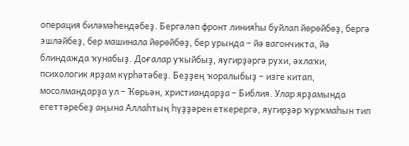операция биләмәһендәбеҙ. Бергәләп фронт линияһы буйлап йөрөйбөҙ, бергә эшләйбеҙ, бер машинала йөрөйбөҙ, бер урында – йә вагончикта, йә блиндажда ҡунабыҙ. Доғалар уҡыйбыҙ, яугирҙәргә рухи, әхлаҡи, психологик ярҙам күрһәтәбеҙ. Беҙҙең ҡоралыбыҙ – изге китап, мосолмандарҙа ул – Ҡөрьән, христиандарҙа – Библия. Улар ярҙамында егеттәребеҙ аңына Аллаһтың һүҙҙәрен еткерергә, яугирҙәр ҡурҡмаһын тип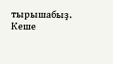тырышабыҙ. Кеше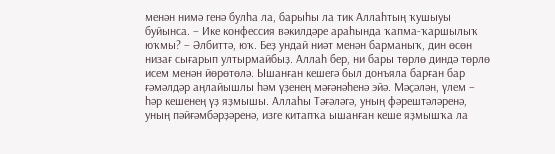менән нимә генә булһа ла, барыһы ла тик Аллаһтың ҡушыуы буйынса. – Ике конфессия вәкилдәре араһында ҡапма-ҡаршылыҡ юҡмы? – Әлбиттә, юҡ. Беҙ ундай ниәт менән барманыҡ, дин өсөн низағ сығарып ултырмайбыҙ. Аллаһ бер, ни бары төрлө диндә төрлө исем менән йөрөтөлә. Ышанған кешегә был донъяла барған бар ғәмәлдәр аңлайышлы һәм үҙенең мәғәнәһенә эйә. Мәҫәлән, үлем – һәр кешенең үҙ яҙмышы. Аллаһы Тәғәләгә, уның фәрештәләренә, уның пәйғәмбәрҙәренә, изге китапҡа ышанған кеше яҙмышҡа ла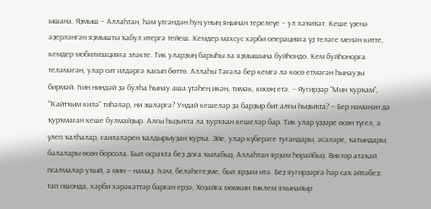ышана. Яҙмыш – Аллаһтан, һәм үлгәндән һуң уның яңынан терелеүе – ул хәҡиҡәт. Кеше үҙенә әҙерләнгән яҙмышты ҡабул итергә тейеш. Кемдер махсус хәрби операцияға үҙ теләге менән китте, кемдер мобилизацияға эләкте. Тик уларҙың барыһы ла яҙмышына буйһондо. Кем буйһонорға теләмәгән, улар сит илдәргә ҡасып бөттө. Аллаһы Тәғәлә бер кемгә лә көсө етмәгән һынауҙы бирмәй. Һин ниндәй ҙә булһа һынау аша үтәһең икән, тимәк, көсөң етә. – Яугирҙәр “Мин ҡурҡам”, “Ҡайтҡым килә” тиһәләр, ни эшләргә? Ундай кешеләр ҙә барҙыр бит алғы һыҙыҡта? – Бер нәмәнән дә ҡурҡмаған кеше булмайҙыр. Алғы һыҙыҡта ла ҡурҡҡан кешеләр бар. Тик улар үҙҙәре өсөн түгел, ә үлеп ҡалһалар, ғаиләләрен ҡалдырыуҙан ҡурҡа. Эйе, улар күберәге туғандары, әсәләре, ҡатындары, балалары өсөн борсола. Был осраҡта беҙ доға ҡылабыҙ, Аллаһтан ярҙам һорайбыҙ. Виктор атаҡай псалмалар уҡый, ә мин – намаҙ. Һәм, беләһегеҙме, был ярҙам итә. Беҙ яугирҙәргә һәр саҡ әйтәбеҙ: тап ошонда, хәрби хәрәкәттәр барған ерҙә, Хоҙайға мөмкин тиклем яҡынайыр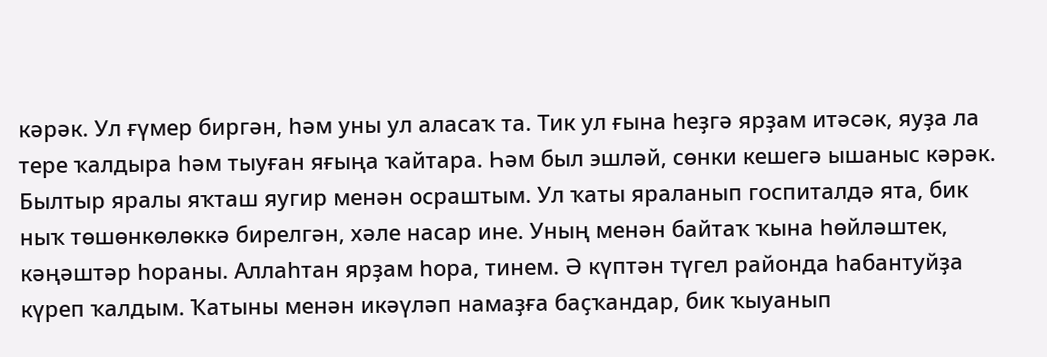кәрәк. Ул ғүмер биргән, һәм уны ул аласаҡ та. Тик ул ғына һеҙгә ярҙам итәсәк, яуҙа ла тере ҡалдыра һәм тыуған яғыңа ҡайтара. Һәм был эшләй, сөнки кешегә ышаныс кәрәк. Былтыр яралы яҡташ яугир менән осраштым. Ул ҡаты яраланып госпиталдә ята, бик ныҡ төшөнкөлөккә бирелгән, хәле насар ине. Уның менән байтаҡ ҡына һөйләштек, кәңәштәр һораны. Аллаһтан ярҙам һора, тинем. Ә күптән түгел районда һабантуйҙа күреп ҡалдым. Ҡатыны менән икәүләп намаҙға баҫҡандар, бик ҡыуанып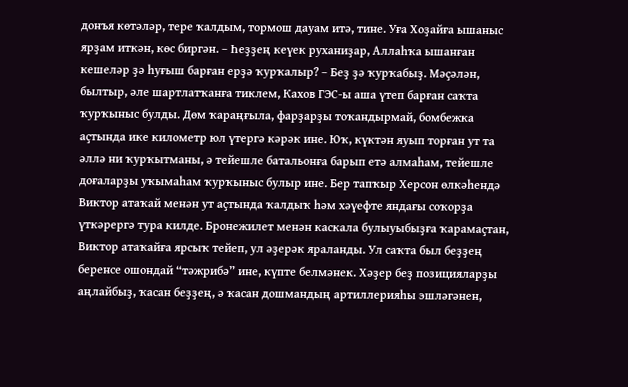донъя көтәләр, тере ҡалдым, тормош дауам итә, тине. Уға Хоҙайға ышаныс ярҙам иткән, көс биргән. – Һеҙҙең кеүек руханиҙар, Аллаһҡа ышанған кешеләр ҙә һуғыш барған ерҙә ҡурҡалыр? – Беҙ ҙә ҡурҡабыҙ. Мәҫәлән, былтыр, әле шартлатҡанға тиклем, Кахов ГЭС-ы аша үтеп барған саҡта ҡурҡыныс булды. Дөм ҡараңғыла, фарҙарҙы тоҡандырмай, бомбежка аҫтында ике километр юл үтергә кәрәк ине. Юҡ, күктән яуып торған ут та әллә ни ҡурҡытманы, ә тейешле батальонға барып етә алмаһам, тейешле доғаларҙы уҡымаһам ҡурҡыныс булыр ине. Бер тапҡыр Херсон өлкәһендә Виктор атаҡай менән ут аҫтында ҡалдыҡ һәм хәүефте яндағы соҡорҙа үткәрергә тура килде. Бронежилет менән каскала булыуыбыҙға ҡарамаҫтан, Виктор атаҡайға ярсыҡ тейеп, ул әҙерәк яраланды. Ул саҡта был беҙҙең беренсе ошондай “тәжрибә” ине, күпте белмәнек. Хәҙер беҙ позицияларҙы аңлайбыҙ, ҡасан беҙҙең, ә ҡасан дошмандың артиллерияһы эшләгәнен,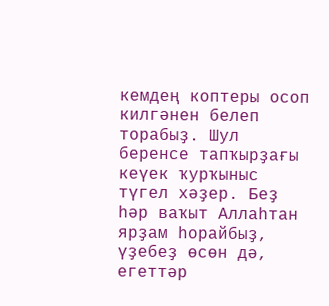кемдең коптеры осоп килгәнен белеп торабыҙ. Шул беренсе тапҡырҙағы кеүек ҡурҡыныс түгел хәҙер. Беҙ һәр ваҡыт Аллаһтан ярҙам һорайбыҙ, үҙебеҙ өсөн дә, егеттәр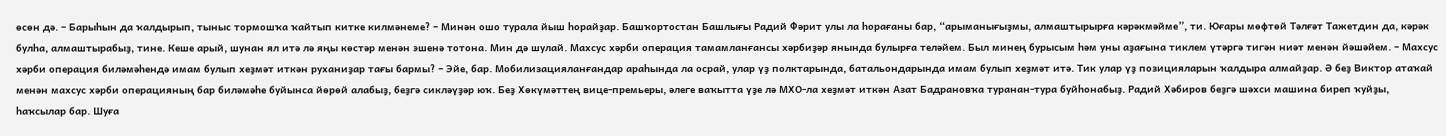өсөн дә. – Барыһын да ҡалдырып, тыныс тормошҡа ҡайтып китке килмәнеме? – Минән ошо турала йыш һорайҙар. Башҡортостан Башлығы Радий Фәрит улы ла һорағаны бар, “арыманығыҙмы, алмаштырырға кәрәкмәйме”, ти. Юғары мөфтөй Тәлғәт Тажетдин да, кәрәк булһа, алмаштырабыҙ, тине. Кеше арый, шунан ял итә лә яңы көстәр менән эшенә тотона. Мин дә шулай. Махсус хәрби операция тамамланғансы хәрбиҙәр янында булырға теләйем. Был минең бурысым һәм уны аҙағына тиклем үтәргә тигән ниәт менән йәшәйем. – Махсус хәрби операция биләмәһендә имам булып хеҙмәт иткән руханиҙар тағы бармы? – Эйе, бар. Мобилизацияланғандар араһында ла осрай, улар үҙ полктарында, батальондарында имам булып хеҙмәт итә. Тик улар үҙ позицияларын ҡалдыра алмайҙар. Ә беҙ Виктор атаҡай менән махсус хәрби операцияның бар биләмәһе буйынса йөрөй алабыҙ, беҙгә сикләүҙәр юҡ. Беҙ Хөкүмәттең вице-премьеры, әлеге ваҡытта үҙе лә МХО-ла хеҙмәт иткән Азат Бадрановҡа туранан-тура буйһонабыҙ. Радий Хәбиров беҙгә шәхси машина биреп ҡуйҙы, һаҡсылар бар. Шуға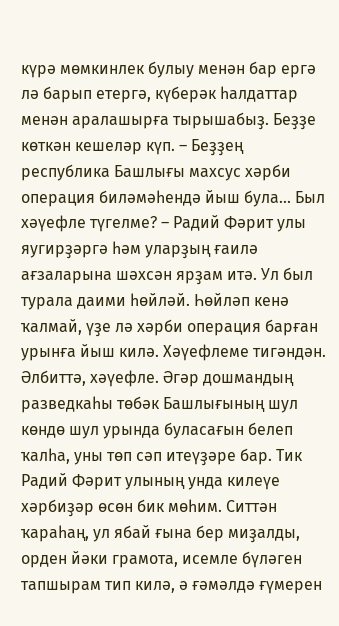күрә мөмкинлек булыу менән бар ергә лә барып етергә, күберәк һалдаттар менән аралашырға тырышабыҙ. Беҙҙе көткән кешеләр күп. – Беҙҙең республика Башлығы махсус хәрби операция биләмәһендә йыш була... Был хәүефле түгелме? – Радий Фәрит улы яугирҙәргә һәм уларҙың ғаилә ағзаларына шәхсән ярҙам итә. Ул был турала даими һөйләй. Һөйләп кенә ҡалмай, үҙе лә хәрби операция барған урынға йыш килә. Хәүефлеме тигәндән. Әлбиттә, хәүефле. Әгәр дошмандың разведкаһы төбәк Башлығының шул көндө шул урында буласағын белеп ҡалһа, уны төп сәп итеүҙәре бар. Тик Радий Фәрит улының унда килеүе хәрбиҙәр өсөн бик мөһим. Ситтән ҡараһаң, ул ябай ғына бер миҙалды, орден йәки грамота, исемле бүләген тапшырам тип килә, ә ғәмәлдә ғүмерен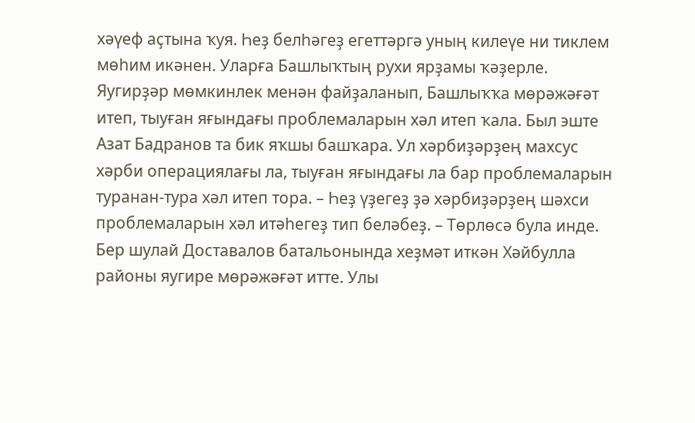хәүеф аҫтына ҡуя. Һеҙ белһәгеҙ егеттәргә уның килеүе ни тиклем мөһим икәнен. Уларға Башлыҡтың рухи ярҙамы ҡәҙерле. Яугирҙәр мөмкинлек менән файҙаланып, Башлыҡҡа мөрәжәғәт итеп, тыуған яғындағы проблемаларын хәл итеп ҡала. Был эште Азат Бадранов та бик яҡшы башҡара. Ул хәрбиҙәрҙең махсус хәрби операциялағы ла, тыуған яғындағы ла бар проблемаларын туранан-тура хәл итеп тора. – Һеҙ үҙегеҙ ҙә хәрбиҙәрҙең шәхси проблемаларын хәл итәһегеҙ тип беләбеҙ. – Төрлөсә була инде. Бер шулай Доставалов батальонында хеҙмәт иткән Хәйбулла районы яугире мөрәжәғәт итте. Улы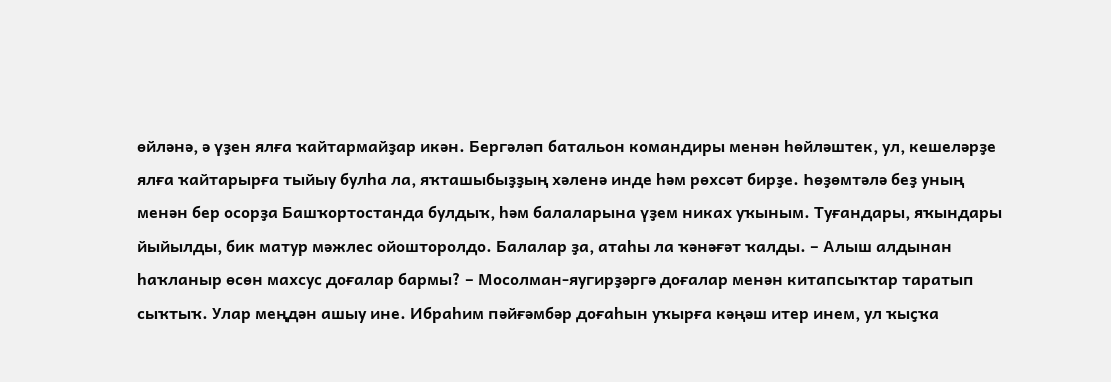өйләнә, ә үҙен ялға ҡайтармайҙар икән. Бергәләп батальон командиры менән һөйләштек, ул, кешеләрҙе ялға ҡайтарырға тыйыу булһа ла, яҡташыбыҙҙың хәленә инде һәм рөхсәт бирҙе. Һөҙөмтәлә беҙ уның менән бер осорҙа Башҡортостанда булдыҡ, һәм балаларына үҙем никах уҡыным. Туғандары, яҡындары йыйылды, бик матур мәжлес ойошторолдо. Балалар ҙа, атаһы ла ҡәнәғәт ҡалды. – Алыш алдынан һаҡланыр өсөн махсус доғалар бармы? – Мосолман-яугирҙәргә доғалар менән китапсыҡтар таратып сыҡтыҡ. Улар меңдән ашыу ине. Ибраһим пәйғәмбәр доғаһын уҡырға кәңәш итер инем, ул ҡыҫҡа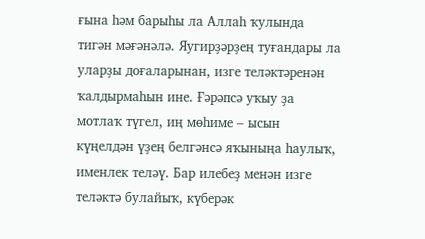ғына һәм барыһы ла Аллаһ ҡулында тигән мәғәнәлә. Яугирҙәрҙең туғандары ла уларҙы доғаларынан, изге теләктәренән ҡалдырмаһын ине. Ғәрәпсә уҡыу ҙа мотлаҡ түгел, иң мөһиме – ысын күңелдән үҙең белгәнсә яҡыныңа һаулыҡ, именлек теләү. Бар илебеҙ менән изге теләктә булайыҡ, күберәк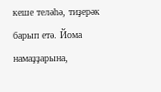кеше теләһә, тиҙерәк барып етә. Йома намаҙҙарына,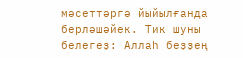мәсеттәргә йыйылғанда берләшәйек. Тик шуны белегеҙ: Аллаһ беҙҙең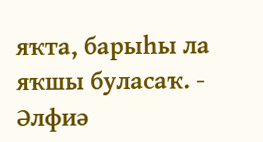яҡта, барыһы ла яҡшы буласаҡ. - Әлфиә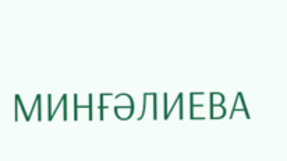МИНҒӘЛИЕВА